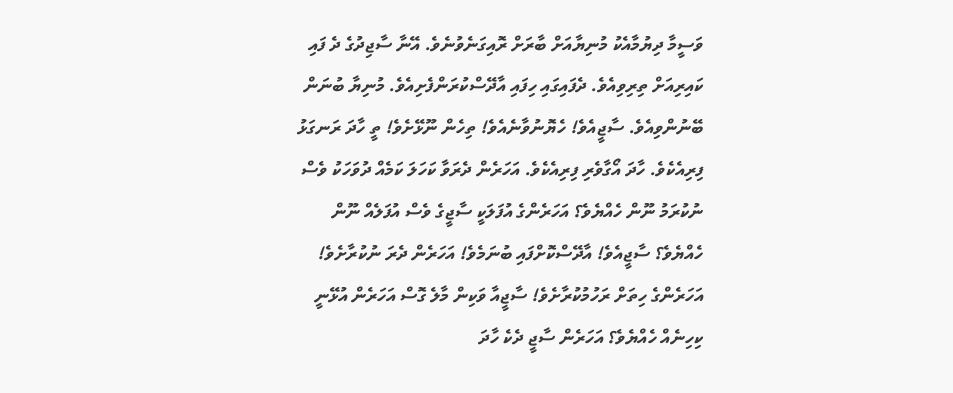ވަސީމާ ދިޔުމާއެކު މުނިޔާއަށް ބާރަށް ރޮއިގަނެވުނެވެ. އޭނާ ސާޖިދުގެ ދެ ފައި ކައިރިއަށް ތިރިވިއެވެ. ދެފައިގައި ހިފައި އާދޭސްކުރަންފެށިއެވެ. މުނިޔާ ބުނަން ބޭނުންވިއެވެ. ސާޖީއެވެ! ހެޔޮނުވާނެއެވެ! ތިހެން ނޫޅޭށެވެ! ތީ ހާދަ ރަނގަޅު ފިރިއެކެވެ. ހާދަ އޯގާވެރި ފިރިއެކެވެ. އަހަރެން ދެރަވާ ކަހަލަ ކަމެއް ދުވަހަކު ވެސް ނުކުރަމު ނޫން ހެއްޔެވެ؟ އަހަރެންގެ އުފަލަކީ ސާޖީގެ ވެސް އުފަލެއް ނޫން ހެއްޔެވެ؟ ސާޖީއެވެ! އާދޭސްކޮށްފައި ބުނަމެވެ! އަހަރެން ދެރަ ނުކުރާށެވެ! އަހަރެންގެ ހިތަށް ރަހުމުކުރާށެވެ! ސާޖީއާ ވަކިން މާލެ ގޮސް އަހަރެން އުޅޭނީ ކިހިނެއް ހެއްޔެވެ؟ އަހަރެން ސާޖީ ދެކެ ހާދަ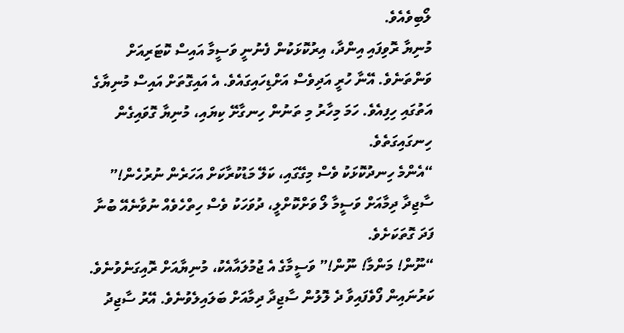ލޯބިވެއެވެ.
މުނިޔާ ރޮވިފައި އިންދާ، އިރުކޮޅަކުން ފެނުނީ ވަސީމާ އައިސް ކޮޓަރިއަށް ވަންތަނެވެ. އޭނާ ހުރީ އަދިވެސް އަށްޑިހައިގައެވެ. އެ އައިގޮތަށް އައިސް މުނިޔާގެ އަތުގައި ހިފިއެވެ. ހަމަ މިހާރު މި ތަނުން ހިނގާށޭ ކިޔައި، މުނިޔާ ގޮވައިގެން ހިނގައިގަތެވެ.
“އެންމެ ހިނދުކޮޅަކު ވެސް މިގޭގައި، ކަލޭ މަޑުކުރާކަށް އަހަރެން ނުރުހެން!” ސާޖިދާ ދިމާއަށް ވަސީމާ ލޯ ވަށްކޮށްލީ، ދުވަހަކު ވެސް ހިތްހެވެއް ނުވާނެއޭ ބުނާ ފަދަ ގޮތަކަށެވެ.
“ނޫން! މަންމާ! ނޫން!” ވަސީމާގެ އެ ޖުމުލައާއެކު، މުނިޔާއަށް ރޮއިގަނެވުނެވެ. ކަރުނައިން ފޯވެފައިވާ ދެ ލޮލުން ސާޖިދާ ދިމާއަށް ބަލައިލެވުނެވެ. އޭރު ސާޖިދު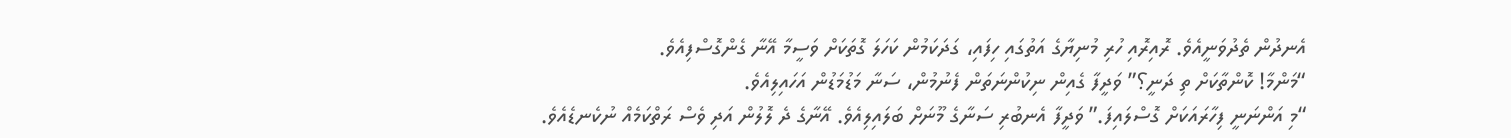އެނދުން ތެދުވަނީއެވެ. ރޮއިރޮއި ހުރި މުނިޔާގެ އަތުގައި ހިފައި، ގަދަކަމުން ކަހަލަ ގޮތަކަށް ވަސީމާ އޭނާ ގެންގޮސްފިއެވެ.
“މަންމާ! ކޮންތާކަށް ތި ދަނީ؟” ވަދީފާ ގެއިން ނިކުންނަތަން ފެނުމުން، ސަނާ މަޑުމަޑުން އަހައިލިއެވެ.
“މި އަންނަނީ ފިހާރައަކަށް ގޮސްލައިފަ.” ވަދީފާ އެނބުރި ސަނާގެ މޫނަށް ބަލައިލިއެވެ. އޭނާގެ ދެ ލޮލުން އަދި ވެސް ރަތްކަމެއް ނުކެނޑެއެވެ.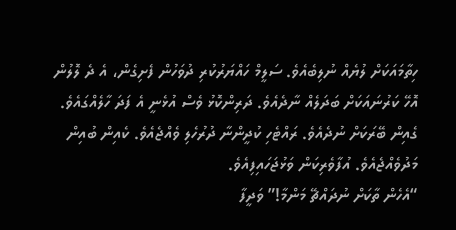ހިތާމައަކަށް ލުޔެއް ނުލިބެއެވެ. ސަލީމް ހައްޔަރުކުރި ދުވަހުން ފެށިގެން، އެ ދެ ލޮލުން އޮހޭ ކަރުނައަކަށް ބަދަލެއް ނާދެއެވެ. ދަރިންކޮޅު ވެސް އުޅެނީ އެ ފަދަ ހާލެއްގައެވެ. ގެއިން ބޭރަކަށް ނުދެއެވެ. ރައްޓެހި ކުދީންނާ ދުރުހެލި ވެއްޖެއެވެ. ކެއިން ބުއިން މަދުވެއްޖެއެވެ. އުފާވެރިކަން ވަޅުޖަހައިފިއެވެ.
“އެހެން ތާކަށް ނުދައްޗޭ މަންމާ!” ވަދީފާ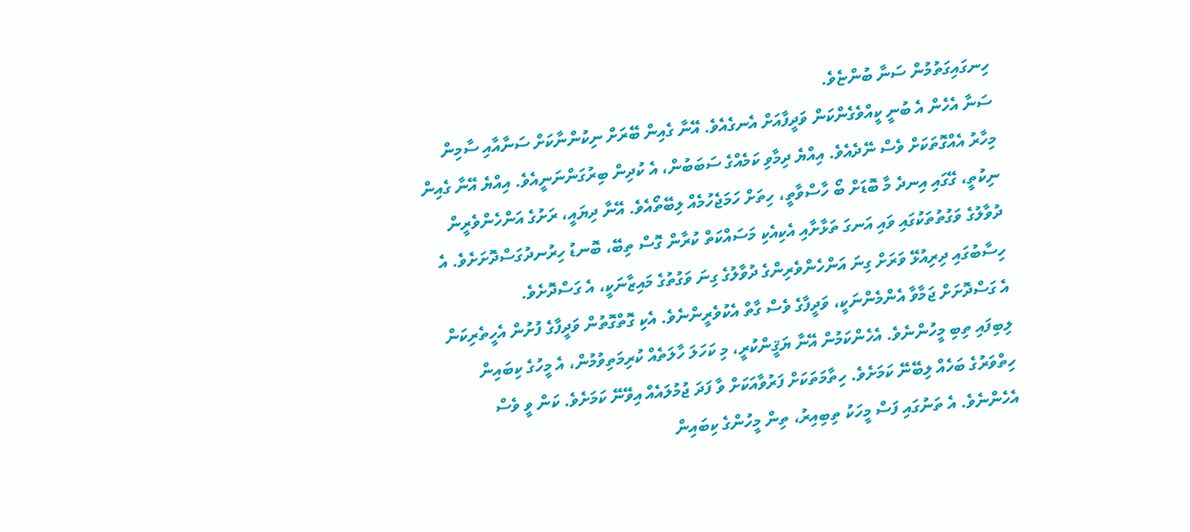ހިނގައިގަތުމުން ސަނާ ބުންޏެވެ.
ސަނާ އެހެން އެ ބުނީ ކީއްވެގެންކަން ވަދީފާއަށް އެނގެއެވެ. އޭނާ ގެއިން ބޭރަށް ނިކުންނާކަށް ސަނާއާއި ސާމިން މިހާރު އެއްގޮތަކަށް ވެސް ނޭދެއެވެ. އިއްޔެ ދިމާވި ކަމެއްގެ ސަބަބުން، އެ ކުދިން ބިރުގަންނަނީއެވެ. އިއްޔެ އޭނާ ގެއިން ނިކުތީ، ގޭގައި އިނދެ މާ ބޮޑަށް ބޯ ހާސްވާތީ، ހިތަށް ހަމަޖެހުމެއް ލިބޭތޯއެވެ. އޭނާ ދިޔައީ، ރަށުގެ އަންހެންވެރީން ދުވާލުގެ ވަގުތުތަކުގައި ވައި އަނގަ ތަޅާށާއި އެކިއެކި މަސައްކަތް ކުރާން ގޮސް ތިބޭ، ބޮނޑު ހިރުނދުގަސްދޮށަށެވެ. އެ ހިސާބުގައި ދިރިއުޅޭ ވަރަށް ގިނަ އަންހެންވެރިންގެ ދުވާލުގެ ގިނަ ވަގުތުގެ މައިޒާނަކީ، އެ ގަސްދޮށެވެ.
އެ ގަސްދޮށަށް ޖަމާވާ އެންމެންނަކީ، ވަދީފާގެ ވެސް ގާތް އެކުވެރީންނެވެ. އެކި ގޮތްގޮތުން ވަދީފާގެ ފުށުން އެހީތެރިކަން ލިބިފައި ތިބި މީހުންނެވެ. އެހެންކަމުން އޭނާ ޔަޤީންކުރީ، މި ކަހަލަ ހާލަތެއް ކުރިމަތިވުމުން، އެ މީހުގެ ކިބައިން ހިތްވަރުގެ ބަހެއް ލިބޭނޭ ކަމަށެވެ. ހިތާމަތަކަށް ފަރުވާއަކަށް ވާ ފަދަ ޖުމުލައެއް އިވޭނޭ ކަމަށެވެ. ކަން ވީ ވެސް އެހެންނެވެ. އެ ތަނުގައި ފަސް މީހަކު ތިބިއިރު، ތިން މީހުންގެ ކިބައިން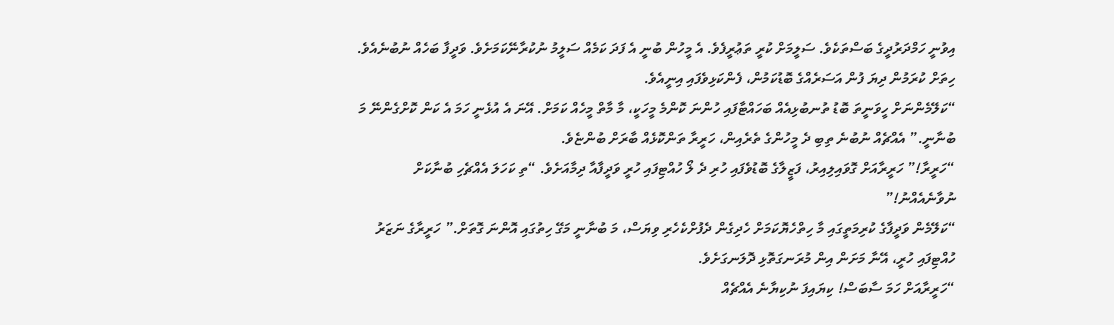އިވުނީ ހަމްދަރުދީގެ ބަސްތަކެވެ. ސަލީމަށް ކުރީ ތަޢުރީފެވެ. އެ މީހުން ބުނީ އެ ފަދަ ކަމެއް ސަލީމު ނުކުރާނޭކަމަށެވެ. ވަދީފާ ބަހެއް ނުބުނެއެވެ. ހިތަށް ކުރަމުން ދިޔަ ފުން އަސަރެއްގެ ބޮޑުކަމުން، ފެންކަޅިވެފައި އިނީއެވެ.
“ކަލޭމެންނަށް ހީވަނީތަ ބޮޑު ތުނބުޅިއެއް ބަހައްޓާފައި ހުންނަ ކޮންމެ މީހަކީ، މާ މާތް މީހެއް ކަމަށް. އޭނަ އެ އުޅެނީ ހަމަ އެ ކަން ކޮށްގެންނޭ މަ ބުނާނީ.” އެއްޗެއް ނުބުނެ ތިބި ދެ މީހުންގެ ތެރެއިން، ހަރީރާ ތަންކޮޅެއް ބާރަށް ބުންޏެވެ.
“ހަރީރާ!” ހަރީރާއަށް ގޮވައިލިއިރު، ފަޒީލާގެ ބޮޑުވެފައި ހުރި ދެ ލޯ ހުއްޓިފައި ހުރީ ވަދީފާއާ ދިމާއަށެވެ. “ތި ކަހަލަ އެއްޗެހި ބުނާކަށް ނުވާނެއެއްނު!”
“ކަލޭމެން ވަދީފާގެ ކުރިމަތީގައި މާ ހިތްހެޔޮކަމަށް ހެދިގެން ދެފުށްކެހެރި ވިޔަސް، މަ ބުނާނީ މަގޭ ހިތުގައި އޮންނަ ގޮތަށް.” ހަރީރާގެ ނަޒަރު ހުއްޓިފައި ހުރީ، އޭނާ މަށަން އިން މުރަނގަތޮޅި ދޮލަނގަށެވެ.
“ހަރީރާއަށް ހަމަ ސާބަސް! ކިޔައިފަ ނުކިޔާނެ އެއްޗެއް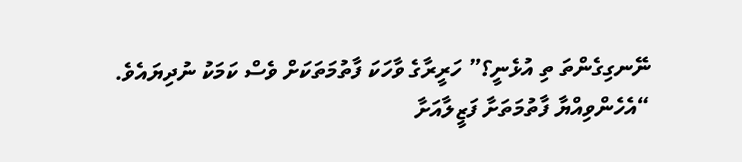ނޭނގިގެންތަ ތި އުޅެނީ؟” ހަރީރާގެ ވާހަކަ ފާތުމަތަކަށް ވެސް ކަމަކު ނުދިޔައެވެ.
“އެހެންވިއްޔާ ފާތުމަތަށާ ފަޒީލާއަށާ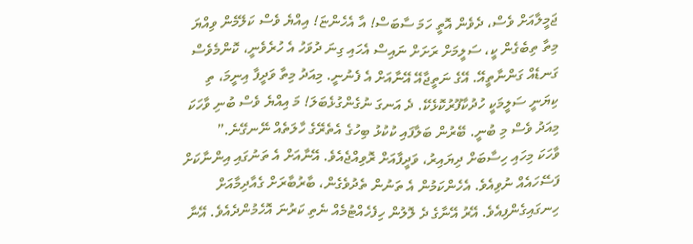ޖަމީލާއަށް ވެސް، ދެވެން އޮތީ ހަމަ ސާބަސް! އާ އެހެންޏަ! އިއްޔެ ވެސް ކަލޭމެން ވިއްޔަ މިތާ ތިބެގެން ކީ، ސަލީމަށް ރަށަށް ނައިސް އެހައި ގިނަ ދުވަހު އެ ހުރެވެނީ، ކޮންމެވެސް ގަނޑެއް ގަންނާތީއޭ. އޭގެ ނަތީޖާއޭ އޭނާއަށް އެ ފެނުނީ. މިއަދު މިތާ ވަދީފާ އިނީމަ، ތި ކިޔަނީ ސަލީމަކީ ހުދުކާފޫރުކޮޅެކޭ. ދެ އަނގަ ނުގެންގުޅެބަލަ! މަ އިއްޔެ ވެސް ބުނި ވާހަކަ މިއަދު ވެސް މި ބުނީ. ބޭރުން ބަލާފައި ކުކުޅު ބިހުގެ އެތެރޭގެ ހާލަތެއް ނޭނގޭނެ.”
ވާހަކަ މިހައި ހިސާބަށް ދިޔައިރު، ވަދީފާއަށް ރޮވިއްޖެއެވެ. އޭނާއަށް އެ ތަނުގައި އިންނާކަށް ފަސޭހައެއް ނުވިއެވެ. އެހެންކަމުން އެ ތަނުން ތެދުވެގެން، ބާރުބާރަށް ގެއާދިމާއަށް ހިނގައިގެންފިއެވެ. އޭރު އޭނާގެ ދެ ލޮލުން ހިފެހެއްޓުމެއް ނެތި ކަރުނަ އޮހެމުންދެއެވެ. އޭނާ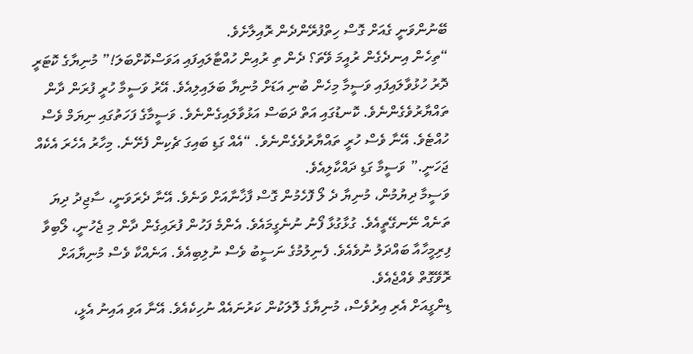ބޭނުންވަނީ ގެއަށް ގޮސް ހިތްފުރޭންދެން ރޮއިލާށެވެ.
“ތިހެން އިނދެގެން ރުއީމަ ވޭތަ؟ ދެން ތި ރުއިން ހުއްޓާލައިފައި އަވަސްކޮށްބަލަ!” މުނިޔާގެ ކޮޓަރީ ދޮރު ހުޅުވާލައިފައި ވަސީމާ މިހެން ބުނި އަޑަށް މުނިޔާ ބަލައިލިއެވެ. އޭރު ވަސީމާ ހުރީ ފުރަން ދާން ތައްޔާރުވެގެންނެވެ. ކޮނޑުގައި އަތް ދަބަސް އަޅުވާލައިގެންނެވެ. ވަސީމާގެ ފަހަތުގައި ނިޔަމް ވެސް ހުއްޓެވެ. އޭނާ ވެސް ހުރީ ތައްޔާރުވެގެންނެވެ. “އެއް ގަޑި ބައިގަ ޗެކިން ފެށޭނެ. މިހާރު އެހެރަ އެކެއް ޖަހަނީ.” ވަސީމާ ގަޑި ދައްކާލިއެވެ.
ވަސީމާ ދިޔުމުން، މުނިޔާ ދެ ލޯ ފޮހެމުން ގޮސް ފާޚާނާއަށް ވަނެވެ. އޭނާ ދެރަވަނީ، ސާޖިދު ދިޔަ ތަނެއް ނޭނގޭތީއެވެ. ގުޅާގުޅާ ފޯނު ނުނެގީމައެވެ. އެންމެ ފަހުން ފުރައިގެން ދާން މި ޖެހުނީ، ލޯބިވާ ފިރިމީހާއާ ބައްދަލު ނުވެއެވެ. ފެނިލުމުގެ ނަސީބު ވެސް ނުލިބިއެވެ. އަނެއްކާ ވެސް މުނިޔާއަށް ރޮވޭގޮތް ވެއްޖެއެވެ.
ޑިންގީއަށް އެރި އިރުވެސް، މުނިޔާގެ ލޮލަކުން ކަރުނައެއް ނުހިކެއެވެ. އޭނާ އަވި އައިނު އެޅީ،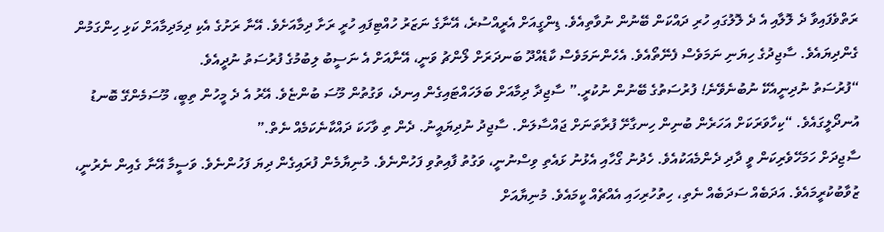ރަތްވެފައިވާ ދެ ލޮލާއި އެ ދެ ލޮލުގައި ހުރި ދައްކަން ބޭނުން ނުވާތިއެވެ. ޑިންގީއަށް އެރީއްސުރެ، އޭނާގެ ނަޒަރު ހުއްޓިފައި ހުރީ ރަށާ ދިމާއަށެވެ. އޭނާ ރަށުގެ އެކި ދިމަދިމާއަށް ކަޅި ހިންގަމުން ގެންދިޔައެވެ. ސާޖިދުގެ ހިޔަނި ނަމަވެސް ފެނޭތޯއެވެ. އެހެންނަމަވެސް ކާޑެއްދޫ ބަނދަރަށް ލޯންޗު ވަނީ، އޭނާއަށް އެ ނަސީބު ލިބުމުގެ ފުރުސަތު ނުދީއެވެ.
“ފުރުސަތު ނުދިނީއެކޭ ނުބުނެވޭނެ! ފުރުސަތުގެ ބޭނުން ނުކުރީ.” ސާޖިދާ ދިމާއަށް ބަލަހައްޓައިގެން އިނދެ، ވަގުތުން މޫސަ ބުންޏެވެ. އޭރު އެ ދެ މީހުން ތިބީ، މޫސަމެންގޭ ބޮނޑު އުނދޯލީގައެވެ. “ކިހާވަރަކަށް އަހަރެން ބުނިން ހިނގާށޭ ފުރާތަނަށް ޖައްސާލަން. ސާޖިދު ނުދިޔައީނު. ދެން ތި ވާހަކަ ދައްކާނެކަމެއް ނެތް.”
ސާޖިދަށް ހަމަހޭވެރިކަން ވީ ދާދި ދެންމެއަކުއެވެ. ހެދުނު ގޯހާއި އެޅުނު ޅައެތި ވިސްނުނީ، ވަގުތު ފާއިތުވި ފަހުންނެވެ. މުނިޔާމެން ފުރައިގެން ދިޔަ ފަހުންނެވެ. ވަސީމާ އޭނާ ގެއިން ނެރުނީ، ޒުވާބުކުރީމައެވެ. އަދަބެއް ސަދަބެއް ނެތި، ހިތުހުރިހައި އެއްޗެއް ކީމައެވެ. މުނިޔާއަށް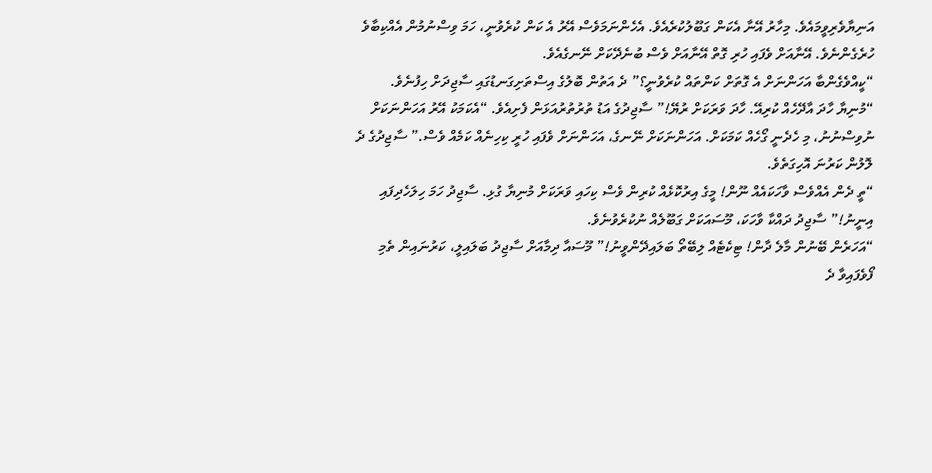އަނިޔާވެރިވީމައެވެ. މިހާރު އޭނާ އެކަން ގަބޫލުކުރެއެވެ. އެހެންނަމަވެސް އޭރު އެ ކަން ކުރެވުނީ، ހަމަ ވިސްނުމުން އެއްކިބާވެ ހުރެގެންނެވެ. އޭނާއަށް ވެފައި ހުރި ގޮތް އޭނާއަށް ވެސް ބުނެދޭކަށް ނޭނގެއެވެ.
“ކީއްވެގެންބާ އަހަންނަށް އެ ގޮތަށް ކަންތައް ކުރެވުނީ؟” ދެ އަތުން ބޮލުގެ އިސްތަށިގަނޑުގައި ސާޖިދަށް ހިފުނެވެ. “މުނިޔާ ހާދަ އާދޭހެއް ކުރިއޭ. ހާދަ ވަރަކަށް ރުޔޭ!” ސާޖިދުގެ އަޑު ތުރުތުރުއަޅަން ފެށިއެވެ. “އެކަމަކު އޭރު އަހަންނަކަށް ނުވިސްނުނު، މި ހެދެނީ ގޯހެއް ކަމަކަށް. އަހަންނަކަށް ނޭނގެ، އަހަންނަށް ވެފައި ހުރީ ކިހިނެއް ކަމެއް ވެސް.” ސާޖިދުގެ ދެ ލޮލުން ކަރުނަ އޮހިގަތެވެ.
“ތީ ދެން އެއްވެސް ވާހަކައެއް ނޫން! މީގެ އިރުކޮޅެއް ކުރިން ވެސް ކިހައި ވަރަކަށް މުނިޔާ ގުޅި. ސާޖިދު ހަމަ ހިލަހެދިފައި އިނީނު!” ސާޖިދު ދައްކާ ވާހަކަ، މޫސައަކަށް ގަބޫލެއް ނުކުރެވުނެވެ.
“އަހަރެން ބޭނުން މާލެ ދާން! ޓިކެޓެއް ލިބޭތޯ ބަލައިދޭންވީނު!” މޫސައާ ދިމާއަށް ސާޖިދު ބަލައިލީ، ކަރުނައިން ތެމި ފޯވެފައިވާ ދެ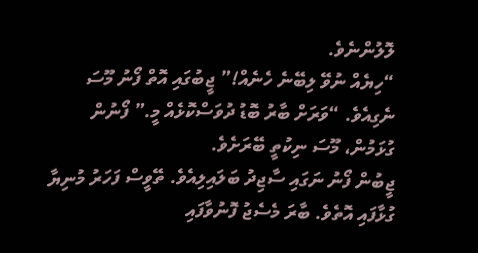ލޮލުންނެވެ.
“ހިޔެއް ނުވޭ ލިބޭނެ ހެނެއް!” ޖީބުގައި އޮތް ފޯނު މޫސަ ނެގިއެވެ. “ވަރަށް ބާރު ބޮޑު ދުވަސްކޮޅެއް މީ.” ފޯނުން ގުޅަމުން، މޫސަ ނިކުތީ ބޭރަށެވެ.
ޖީބުން ފޯނު ނަގައި ސާޖިދު ބަލައިލިއެވެ. ތޭވީސް ފަހަރު މުނިޔާ ގުޅާފައި އޮތެވެ. ބާރަ މެސެޖު ފޮނުވާފައި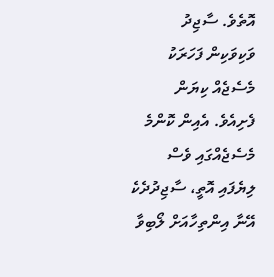އޮތެވެ. ސާޖިދު ވަކިވަކިން ފަހަރަކު މެސެޖެއް ކިޔަން ފެށިއެވެ. އެއިން ކޮންމެ މެސެޖެއްގައި ވެސް ލިޔެފައި އޮތީ، ސާޖިދުދެކެ އޭނާ އިންތިހާއަށް ލޯބިވާ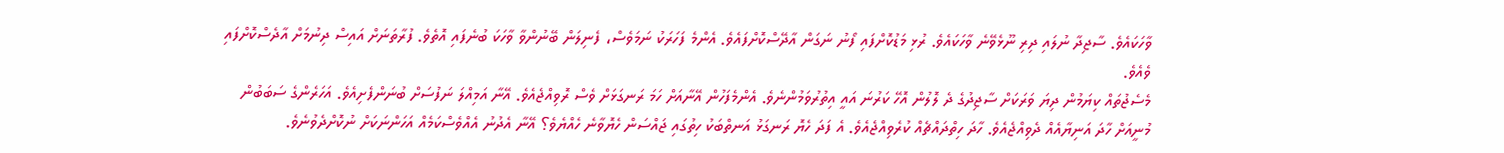ވާހަކައެވެ. ސާޖިދާ ނުލައި ދިރި ނޫޅެވޭނެ ވާހަކައެވެ. ރުޅި މަޑުކޮށްފައި ފޯނު ނަގަން އާދޭސްކޮށްފައެވެ. އެންމެ ފަހަރަކު ނަމަވެސް، ފެނިލަން ބޭނުންވާ ވާހަކަ ބުނެފައި އޮތެވެ. ފުރާތަނަށް އައިސް ދިނުމަށް އާދެސްކޮށްފައި ވެއެވެ.
މެސެޖުތައް ކިޔަމުން ދިޔަ ވަރަކަށް ސާޖިދުގެ ދެ ލޮލުން އޮހޭ ކަރުނަ އައީ އިތުރުވަމުންނެވެ. އެންމެފަހުން އޭނާއަށް ހަމަ ރަނގަޅަށް ވެސް ރޮވިއްޖެއެވެ. އޭނާ އަމިއްލަ ނަފުސަށް ބުނަންފެށިއެވެ. އަހަރެންގެ ސަބަބުން މުނީއަށް ހާދަ އަނިޔާއެއް ދެވިއްޖެއެވެ. ހާދަ ހިތްދައްޗެއް ކުރެވިއްޖެއެވެ. އެ ފަދަ ހެޔޮ ރަނގަޅު އަނތްބަކު ހިތުގައި ޖައްސަން ހެޔޮވާނެ ހެއްޔެވެ؟ އޭނާ އެދުނު އެއްވެސްކަމެއް އަހަންނަކަށް ނުކޮށްދެވުނެވެ.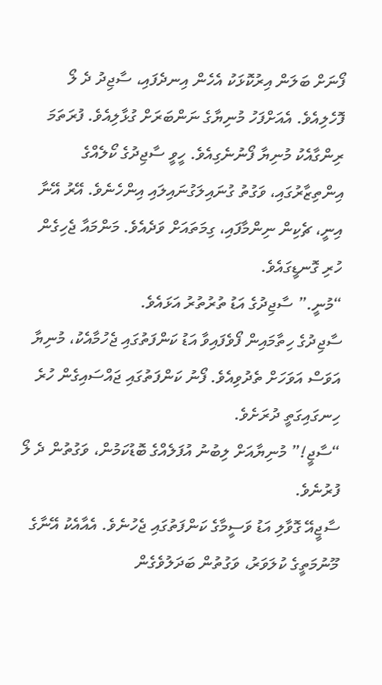ފޯނަށް ބަލަން އިރުކޮޅަކު އެހެން އިނދެފައި، ސާޖިދު ދެ ލޯ ފޮހެލިއެވެ. އެއަށްފަހު މުނިޔާގެ ނަންބަރަށް ގުޅާލިއެވެ. ފުރަތަމަ ރިންގާއެކު މުނިޔާ ފޯނުނެގިއެވެ. ހީވީ ސާޖިދުގެ ކޯލެއްގެ އިންތިޒާރުގައި، ވަގުތު ގުނައިލަގުނައިލައި އިންހެނެވެ. އޭރު އޭނާ އިނީ، ޗެކިން ނިންމާފައި، ގިމަތައަށް ވަދެއެވެ. މަންމައާ ޖެހިގެން ހުރި ގޮނޑީގައެވެ.
“މުނީ.” ސާޖިދުގެ އަޑު ތުރުތުރު އަޅައެވެ.
ސާޖިދުގެ ހިތާމައިން ފޯވެފައިވާ އަޑު ކަންފަތުގައި ޖެހުމާއެކު، މުނިޔާ އަވަސް އަވަހަށް ތެދުވިއެވެ. ފޯނު ކަންފަތުގައި ޖައްސައިގެން ހުރެ ހިނގައިގަތީ ދުރަށެވެ.
“ސާޖީ!” މުނިޔާއަށް ލިބުނު އުފަލެއްގެ ބޮޑުކަމުން، ވަގުތުން ދެ ލޯ ފުރުނެވެ.
ސާޖީއޭ ގޮވާލި އަޑު ވަސީމާގެ ކަންފަތުގައި ޖެހުނެވެ. އެއާއެކު އޭނާގެ މޫނުމަތީގެ ކުލަވަރު، ވަގުތުން ބަދަލުވެގެން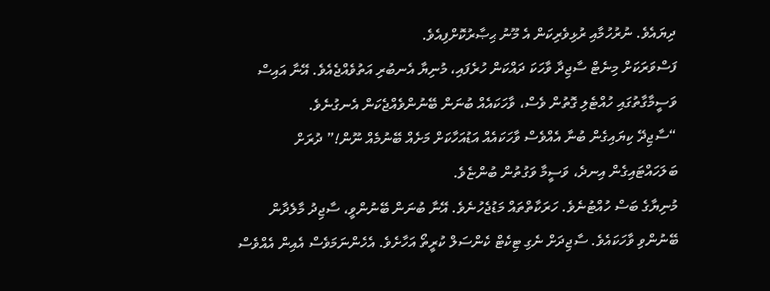ދިޔައެވެ. ނުރުހުމާއި ރުޅިވެރިކަން އެ މޫނު ޙިޞާރުކޮށްފިއެވެ.
ފަސްވަރަކަށް މިނެޓް ސާޖިދާ ވާހަކަ ދައްކަން ހުރެފައި، މުނިޔާ އެނބުރި އަތުވެއްޖެއެވެ. އޭނާ އައިސް ވަސީމާގާތުގައި ހުއްޓެލި ގޮތުން ވެސް، ވާހަކައެއް ބުނަން ބޭނުންވެއްޖެކަން އެނގުނެވެ.
“ސާޖިދޭ ކިޔައިގެން ބުނާ އެއްވެސް ވާހަކައެއް އަޑުއަހާކަށް މަށެއް ބޭނުމެއް ނޫން!” ދުރަށް ބަލަހައްޓައިގެން އިނދެ، ވަސީމާ ވަގުތުން ބުންޏެވެ.
މުނިޔާގެ ބަސް ހުއްޓުނެވެ. ހަރަކާތްތައް މަޑުޖެހުނެވެ. އޭނާ ބުނަން ބޭނުންވީ، ސާޖިދު މާލެދާން ބޭނުންވި ވާހަކައެވެ. ސާޖިދަށް ނެގި ޓިކެޓް ކެންސަލް ކުރީތޯ އަހާށެވެ. އެހެންނަމަވެސް އެއިން އެއްވެސް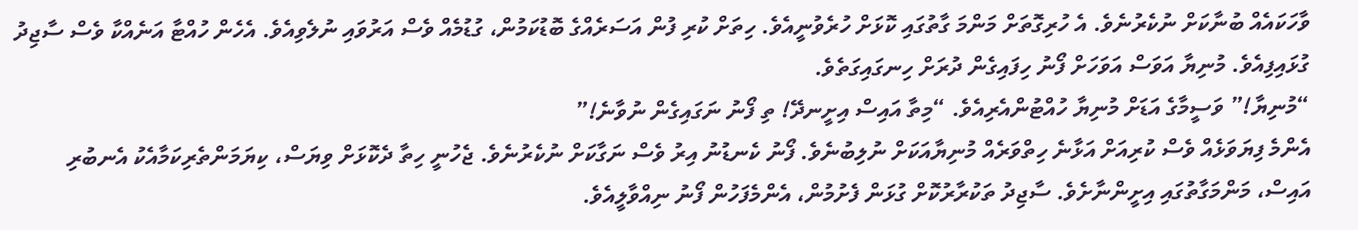ވާހަކައެއް ބުނާކަށް ނުކެރުނެވެ. އެ ހުރިގޮތަށް މަންމަ ގާތުގައި ކޮޅަށް ހުރެވުނީއެވެ. ހިތަށް ކުރި ފުން އަސަރެއްގެ ބޮޑުކަމުން، ގުޑުމެއް ވެސް އަރުވައި ނުލެވިއެވެ. އެހެން ހުއްޓާ އަނެއްކާ ވެސް ސާޖިދު ގުޅައިފިއެވެ. މުނިޔާ އަވަސް އަވަހަށް ފޯނު ހިފައިގެން ދުރަށް ހިނގައިގަތެވެ.
“މުނިޔާ!” ވަސީމާގެ އަޑަށް މުނިޔާ ހުއްޓުންއެރިއެވެ. “މިތާ އައިސް އިށީނދޭ! ތި ފޯނު ނަގައިގެން ނުވާނެ!”
އެންމެ ފިޔަވަޅެއް ވެސް ކުރިއަށް އަޅާނެ ހިތްވަރެއް މުނިޔާއަކަށް ނުލިބުނެވެ. ފޯނު ކެނޑުނު އިރު ވެސް ނަގާކަށް ނުކެރުނެވެ. ޖެހުނީ ހިތާ ދެކޮޅަށް ވިޔަސް، ކިޔަމަންތެރިކަމާއެކު އެނބުރި އައިސް، މަންމަގާތުގައި އިށީންނާށެވެ. ސާޖިދު ތަކުރާރުކޮށް ގުޅަން ފެށުމުން، އެންމެފަހުން ފޯނު ނިއްވާލީއެވެ.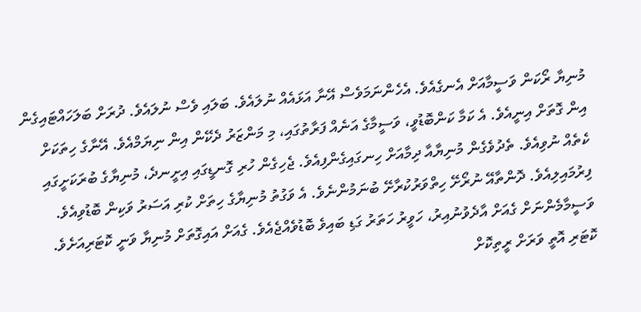މުނިޔާ ރޯކަން ވަސީމާއަށް އެނގެއެވެ. އެހެންނަމަވެސް އޭނާ އަޅައެއް ނުލައެވެ. ބަލައި ވެސް ނުލައެވެ. ދުރަށް ބަލަހައްޓައިގެން އިން ގޮތަށް އިނީއެވެ. އެ ކަމާ ކަންބޮޑުވީ، ވަސީމާގެ އަނެއް ފަރާތުގައި، މި މަންޒަރު ދެކޭން އިން ނިޔަމްއެވެ. އޭނާގެ ހިތަކަށް ކެތެއް ނުވިއެވެ. ތެދުވެގެން މުނިޔާއާ ދިމާއަށް ހިނގައިގެންފިއެވެ. ޖެހިގެން ހުރި ގޮނޑީގައި އިށީނދެ، މުނިޔާގެ ބުރަކަށީގައި ފިރުމައިލިއެވެ. ދޮންތާއޭ ނުރޯށޭ ހިތްވަރުކުރާށޭ ބުނަމުންނެވެ. އެ ވަގުތު މުނިޔާގެ ހިތަށް ކުރި އަސަރު ވަކިން ބޮޑުވިއެވެ.
ވަސީމާމެންނަށް ގެއަށް އާދެވުނުއިރު، ހަވީރު ހަތަރު ގަޑި ބައިވެ ބޮޑުވެއްޖެއެވެ. ގެއަށް އައިގޮތަށް މުނިޔާ ވަނީ ކޮޓަރިއަށެވެ. ކޮޓަރި އޮތީ ވަރަށް ރީތިކޮށް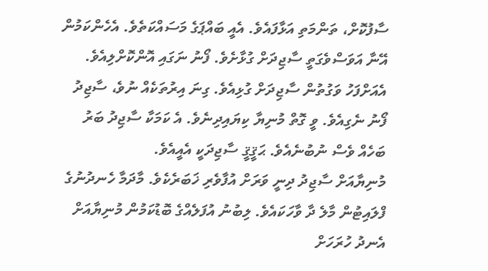ސާފުކޮށް، ތަންމަތި އަޅާފައެވެ. އެއީ ބައްޕަގެ މަސައްކަތެވެ. އެހެންކަމުން އޭނާ އަވަސްވެގަތީ ސާޖިދަށް ގުޅާށެވެ. ފޯނު ނަގައި އޮންކޮށްލިއެވެ. އެއަށްފަހު ވަގުތުން ސާޖިދަށް ގުޅިއެވެ. ގިނަ އިރުތަކެއް ނުވެ، ސާޖިދު ފޯނު ނެގިއެވެ. ވީ ގޮތް މުނިޔާ ކިޔައިދިނެވެ. އެ ކަމަކާ ސާޖިދު ބަރު ބަހެއް ވެސް ނުބުނެއެވެ. ޙަޤީޤީ ސާޖިދަކީ އެއީއެވެ.
މުނިޔާއަށް ސާޖިދު ދިނީ ވަރަށް އުފާވެރި ޚަބަރެކެވެ. މާދަމާ ހެނދުނުގެ ފްލައިޓުން މާލެ ދާ ވާހަކައެވެ. ލިބުނު އުފަލެއްގެ ބޮޑުކަމުން މުނިޔާއަށް އެނދު ހުރަހަށް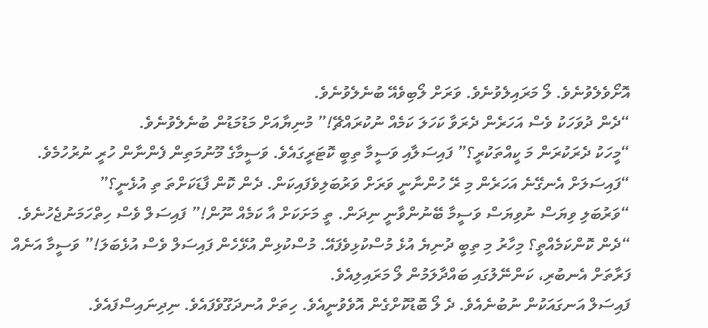އޮށޯވެލެވުނެވެ. ލޯ މަރައިލެވުނެވެ. ވަރަށް ލޯބިވެއޭ ބުނެލެވުނެވެ.
“ދެން ދުވަހަކު ވެސް އަހަރެން ދެރަވާ ކަހަލަ ކަމެއް ނުކުރައްޗޭ!” މުނިޔާއަށް މަޑުމަޑުން ބުނެލެވުނެވެ.
“މީހަކު ދެރަކުރަން މަ ކީއްތަކުރީ؟” ފައިސަލާއި ވަސީމާ ތިބީ ކޮޓަރީގައެވެ. ވަސީމާގެ މޫނުމަތިން ފެންނާން ހުރީ ނުރުހުމެވެ. “ފައިސަލަށް އެނގޭނެ އަހަރެން މި ރޭ ހުންނާނީ ވަރަށް ވަރުބަލިވެފައިކަން. ދެން ކޮން ފާޑަކަށްތަ ތި އުޅެނީ؟”
“ވަރުބަލި ވިޔަސް ނުވިޔަސް ވަސީމާ ބޭނުންވާނީ ނިދަން. ތީ މަށަކަށް އާ ކަމެއް ނޫން!” ފައިސަލް ވެސް ހިތްހަމަނުޖެހުނެވެ.
“ދެން ކޮންކަމެއްތީ؟ މިހާރު މި ތިބީ ދުނިޔެ އުޅެ މުސްކުޅިވެފައޭ. މުސްކުޅިން އުޅޭހެން ފައިސަލް ވެސް އުޅެބަލަ!” ވަސީމާ އަނެއް ފަރާތަށް އެނބުރި، ކަންނޭލުގައި ބައްދާލަމުން ލޯ މަރައިލިއެވެ.
ފައިސަލް އަނގައަކުން ނުބުނެއެވެ. ދެ ލޯ ބޮޑުކޮށްގެން އޮވެވުނީއެވެ. ހިތަށް އުނދަގޫވެފައެވެ. ނިދިނައިސްފައެވެ.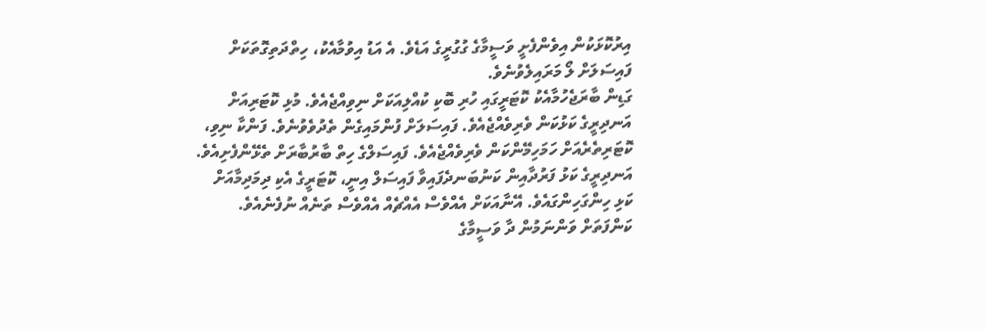އިރުކޮޅަކުން އިވެންފެށީ ވަސީމާގެ ގުގުރީގެ އަޑެވެ. އެ އަޑު އިވުމާއެކު، ހިތްދަތިގޮތަކަށް ފައިސަލަށް ލޯ މަރައިލެވުނެވެ.
ގަޑިން ބާރަޖެހުމާއެކު ކޮޓަރީގައި ހުރި ބޮކި ކުއްލިއަކަށް ނިވިއްޖެއެވެ. މުޅި ކޮޓަރިއަށް އަނދިރީގެ ކަޅުކަން ވެރިވެއްޖެއެވެ. ފައިސަލަށް ފުންމައިގެން ތެދުވެވުނެވެ. ފަންކާ ނިވި، ކޮޓަރިތެރެއަށް ހަމަހިމޭންކަން ވެރިވެއްޖެއެވެ. ފައިސަލްގެ ހިތް ބާރުބާރަށް ތެޅޭންފެށިއެވެ. އަނދިރީގެ ކަޅު ފަރުދާއިން ކަނުބަނދެފައިވާ ފައިސަލް އިނީ، ކޮޓަރީގެ އެކި ދިމަދިމާއަށް ކަޅި ހިންގަހިންގައެވެ. އޭނާއަކަށް އެއްވެސް އެއްޗެއް އެއްވެސް ތަނެއް ނުފެނެއެވެ. ކަންފަތަށް ވަންނަމުން ދާ ވަސީމާގެ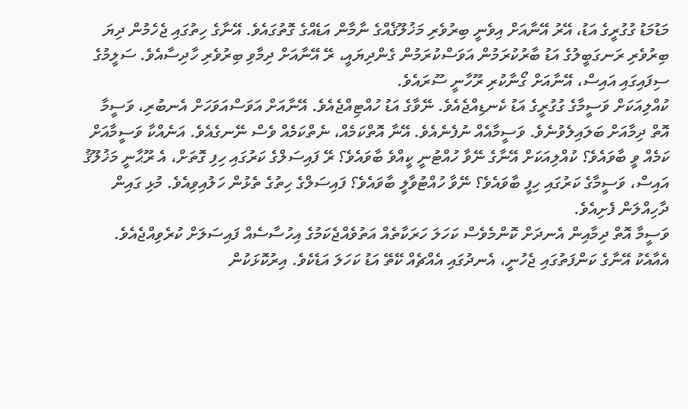މަޑުމަޑު ގުގުރީގެ އަޑު، އޭރު އޭނާއަށް އިވެނީ ބިރުވެރި މަޚުލޫޤެއްގެ ނާމާން އަޑެއްގެ ގޮތުގައެވެ. އޭނާގެ ހިތުގައި ޖެހެމުން ދިޔަ ބިރުވެރި ރަނގަބީލުގެ އަޑު ބާރުކުރަމުން އަވަސްކުރަމުން ގެންދިޔައީ، ރޭ އޭނާއަށް ދިމާވި ބިރުވެރި ހާދިސާއެވެ. ސަލީމުގެ ސިފައިގައި އައިސް، އޭނާއަށް ގޯނާކުރި ރޫހާނީ ސޫރައެވެ.
ކުއްލިއަކަށް ވަސީމާގެ ގުގުރީގެ އަޑު ކެނޑިއްޖެއެވެ. ނޭވާގެ އަޑު ހުއްޓިއްޖެއެވެ. އޭނާއަށް އަވަސްއަވަހަށް އެނބުރި، ވަސީމާ އޮތް ދިމާއަށް ބަލައިލެވުނެވެ. ވަސީމާއެއް ނުފެނެއެވެ. އޭނާ އޮތްކަމެއް، ނެތްކަމެއް ވެސް ނޭނގެއެވެ. އަނެއްކާ ވަސީމާއަށް ކަމެއް ވީ ބާވައެވެ؟ ކުއްލިއަކަށް އޭނާގެ ނޭވާ ހުއްޓުނީ ކީއްވެ ބާވައެވެ؟ ރޭ ފައިސަލްގެ ކަރުގައި ހިފި ގޮތަށް، އެ ރޫޙާނީ މަޚުލޫޤު އައިސް، ވަސީމާގެ ކަރުގައި ހިފީ ބާވައެވެ؟ ނޭވާ ހުއްޓުވާލީ ބާވައެވެ؟ ފައިސަލްގެ ހިތުގެ ތެޅުން ހަލުއިވިއެވެ. މުޅި ގައިން ދާހިއްލަން ފެށިއެވެ.
ވަސީމާ އޮތް ދިމާއިން އެނދަށް ކޮންމެވެސް ކަހަލަ ހަރަކާތެއް އަތުވެއްޖެކަމުގެ އިހުސާސެއް ފައިސަލަށް ކުރެވިއްޖެއެވެ. އެއާއެކު އޭނާގެ ކަންފަތުގައި ޖެހުނީ، އެނދުގައި އެއްޗެއް ކޭތޭ އަޑު ކަހަލަ އަޑެކެވެ. އިރުކޮޅަކުން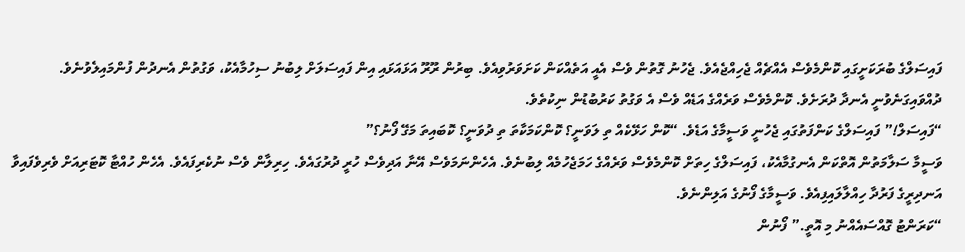ފައިސަލްގެ ބުރަކަށީގައި ކޮންމެވެސް އެއްޗެއް ޖެހިއްޖެއެވެ. ޖެހުނު ގޮތުން ވެސް އެއީ އަތެއްކަން ކަށަވަރުވިއެވެ. ބިރުން ރޫރޫ އަޅައަޅައި އިން ފައިސަލަށް ލިބުނު ސިހުމާއެކު، ވަގުތުން އެނދުން ފުންމައިލެވުނެވެ. ދުއްވައިގަނެވުނީ އެނދާ ދުރަށެވެ. ކޮންމެވެސް ވަރެއްގެ އަޑެއް ވެސް އެ ވަގުތު ކަރުބުޑުން ނިކުތެވެ.
“ފައިސަލް!” ފައިސަލްގެ ކަންފަތުގައި ޖެހުނީ ވަސީމާގެ އަޑެވެ. “ކޮން ހަޅޭކެއް ތި ލަވަނީ؟ ކޮންކަމަކާތަ ތި ދުވަނީ؟ ކޮބައިތަ މަގޭ ފޯނު؟”
ވަސީމާ ސަލާމަތުން އޮތްކަން އެނގުމާއެކު، ފައިސަލްގެ ހިތަށް ކޮންމެވެސް ވަރެއްގެ ހަމަޖެހުމެއް ލިބުނެވެ. އެހެންނަމަވެސް އޭނާ އަދިވެސް ހުރީ ދުރުގައެވެ. ހިރިލާން ވެސް ނުކެރިފައެވެ. އެހެން ހުއްޓާ ކޮޓަރިއަށް ވެރިވެފައިވާ އަނދިރީގެ ފަރުދާ ހިއްލާލައިފިއެވެ. ވަސީމާގެ ފޯނުގެ އަލިންނެވެ.
“ކަރަންޓު ގޮއްސައެއްނު މި އޮތީ.” ފޯނުން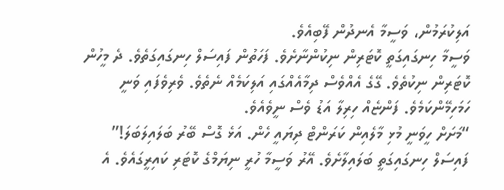އަލިކުރަމުން، ވަސީމާ އެނދުން ފޭބިއެވެ.
ވަސީމާ ހިނގައިގަތީ ކޮޓަރިން ނިކުންނާށެވެ. ފަހަތުން ފައިސަލް ހިނގައިގަތެވެ. ދެ މީހުން ކޮޓަރިން ނިކުތެވެ. ގޭގެ އެއްވެސް ދިމާއެއްގައި އަލިކަމެއް ނެތެވެ. ވެރިވެފައި ވަނީ ހަމަހިމޭންކަމެވެ. ފަންޏެއް ހިރިލާ އަޑު ވެސް ނީވެއެވެ.
“މަށަށް ހީވަނީ މުޅި މާލެއިން ކަރަންޓް ދިޔައީ ހެން. އަޅެ ގޮސް ބޭރު ބަލައިލަބަލަ!”
ފައިސަލް ހިނގައިގަތީ ބަލައިލާށެވެ. އޭރު ވަސީމާ ހުރީ ނިޔަމްގެ ކޮޓަރި ކައިރީގައެވެ. އެ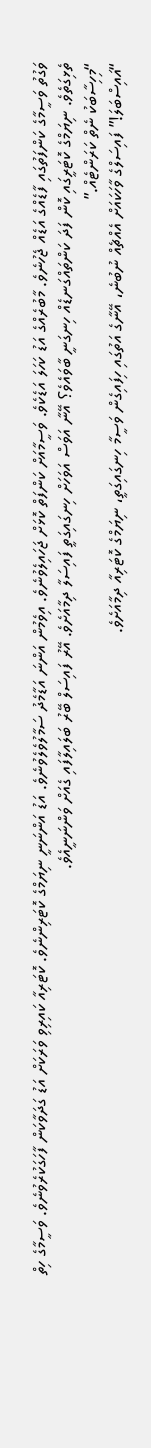ވަގުތު ވަސީމާގެ ކަންފަތުގައި ފާޑެއްގެ އަޑެއް ޖެހުނެވެ. މާބުރެއްގެ އަޑު ކަހަލަ އަޑެކެވެ. ވަސީމާއަށް ކަންފަތް ކޮޅަށް ޖަހައިލެވުނެވެ. އިވެމުން އަންނަ އަޑާމެދު ސަމާލުވެލެވުނެވެ. އަޑު އަންނަނީ ނިޔަމްގެ ކޮޓަރިންނެވެ. ކޮޓަރިއާ ކައިރިވި ވަރަކަށް އަޑު ގަދަވާކަން ފާހަގަކުރެވުނެވެ. ވަސީމާގެ ހިތް ތެޅިގަތެވެ. ނިޔަމްގެ ކޮޓަރީގައި ކޮން ފަދަ ކަންތައްގަނޑެއް ހިނގަނީ ބާވައެވެ؟ އޭނާ އަވަސް އަވަހަށް ހިނގައިގަތީ ފައިސަލާ ދިމާއަށެވެ. އޭރު ފައިސަލް ބޭރު ބަލައިލާފައި ގެއަށް ވަންނަނީއެވެ.
“މިހިސާބަކު ނެތް ކަރަންޓެއް.”
“އައިސްބަލަ!” ފައިސަލްގެ ވާހަކައަށް އެއްޗެއް ނުބުނެ، އޭނާގެ އަތުގައި ހިފައިގެން ވަސީމާ ހިނގައިގަތީ، ނިޔަމްގެ ކޮޓަރިއާ ދިމާއަށެވެ.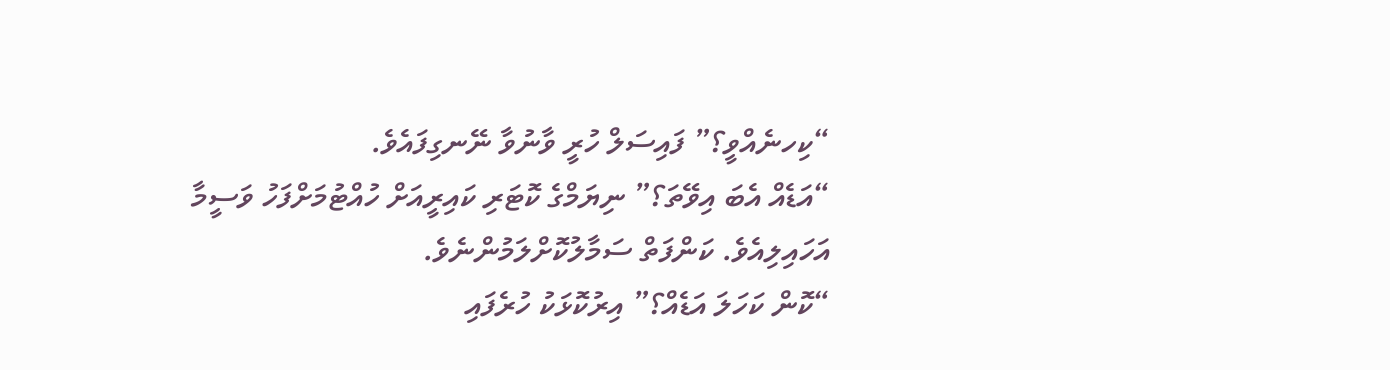“ކިހނެއްވީ؟” ފައިސަލް ހުރީ ވާނުވާ ނޭނގިފައެވެ.
“އަޑެއް އެބަ އިވޭތަ؟” ނިޔަމްގެ ކޮޓަރި ކައިރީއަށް ހުއްޓުމަށްފަހު ވަސީމާ އަހައިލިއެވެ. ކަންފަތް ސަމާލުކޮށްލަމުންނެވެ.
“ކޮން ކަހަލަ އަޑެއް؟” އިރުކޮޅަކު ހުރެފައި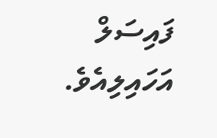ފައިސަލް އަހައިލިއެވެ.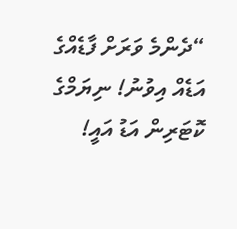“ދެންމެ ވަރަށް ފާޑެއްގެ އަޑެއް އިވުނު! ނިޔަމްގެ ކޮޓަރިން އަޑު އައީ!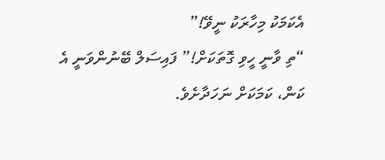އެކަމަކު މިހާރަކު ނީވޭ!”
“ތި ވާނީ ހީވި ގޮތަކަށް!” ފައިސަލް ބޭނުންވަނީ އެ ކަން، ކަމަކަށް ނަހަދާށެވެ.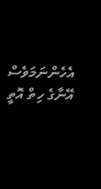އެހެންނަމަވެސް އޭނާގެ ހިތް އޮތީ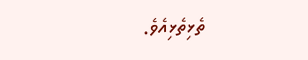ތެޅިތެޅިއެވެ.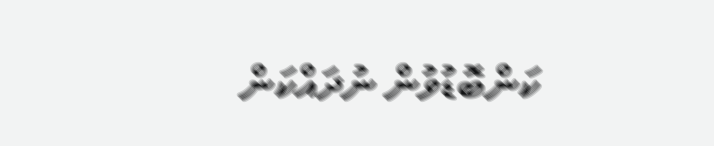ކަންބޮޑުވުން ނުދައްކަން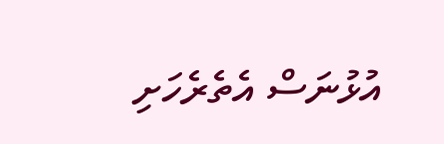އުޅުނަސް އެތެރެހަށި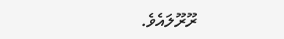ރޫރޫލައެވެ.